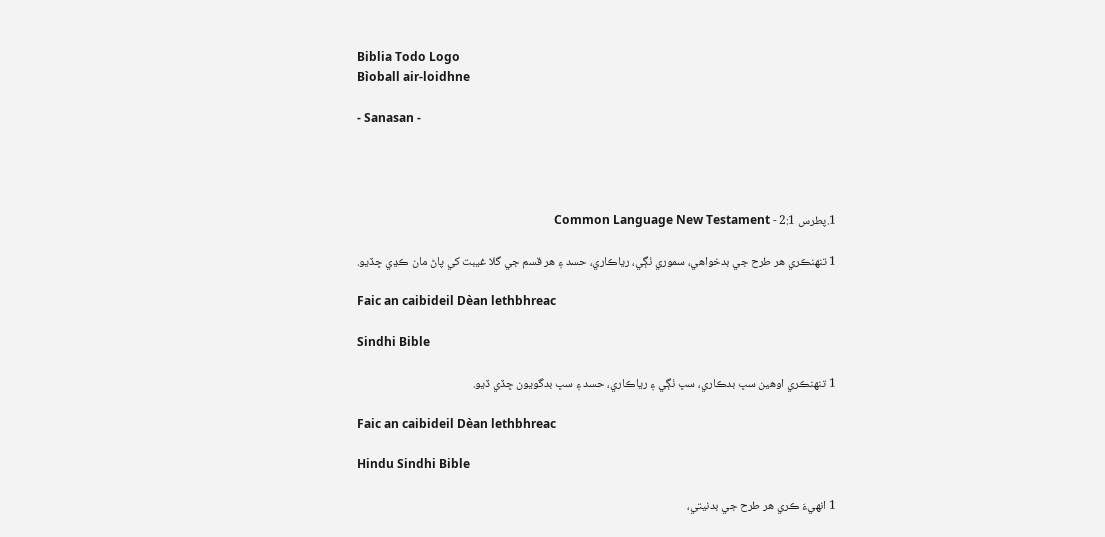Biblia Todo Logo
Bìoball air-loidhne

- Sanasan -




1.پطرس 2:1 - Common Language New Testament

1 تنھنڪري ھر طرح جي بدخواھي، سموري ٺڳي، رياڪاري، حسد ۽ ھر قسم جي گلا غيبت کي پاڻ مان ڪڍي ڇڏيو.

Faic an caibideil Dèan lethbhreac

Sindhi Bible

1 تنهنڪري اوهين سڀ بدڪاري، سڀ ٺڳي ۽ رياڪاري، حسد ۽ سڀ بدگويون ڇڏي ڏيو.

Faic an caibideil Dèan lethbhreac

Hindu Sindhi Bible

1 انهيءَ ڪري هر طرح جي بدنيتي،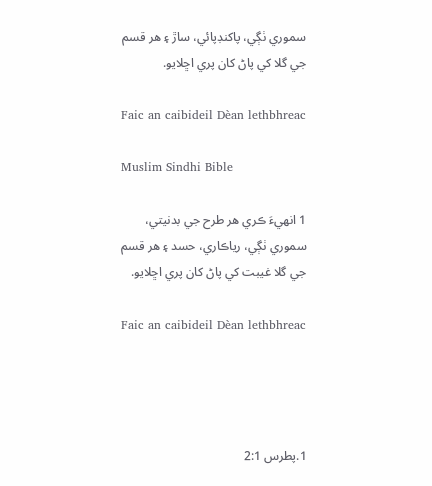سموري ٺڳي، پاکنڊپائي، ساڙ ۽ هر قسم جي گلا کي پاڻ کان پري اڇلايو.

Faic an caibideil Dèan lethbhreac

Muslim Sindhi Bible

1 انهيءَ ڪري هر طرح جي بدنيتي، سموري ٺڳي، رياڪاري، حسد ۽ هر قسم جي گلا غيبت کي پاڻ کان پري اڇلايو.

Faic an caibideil Dèan lethbhreac




1.پطرس 2:1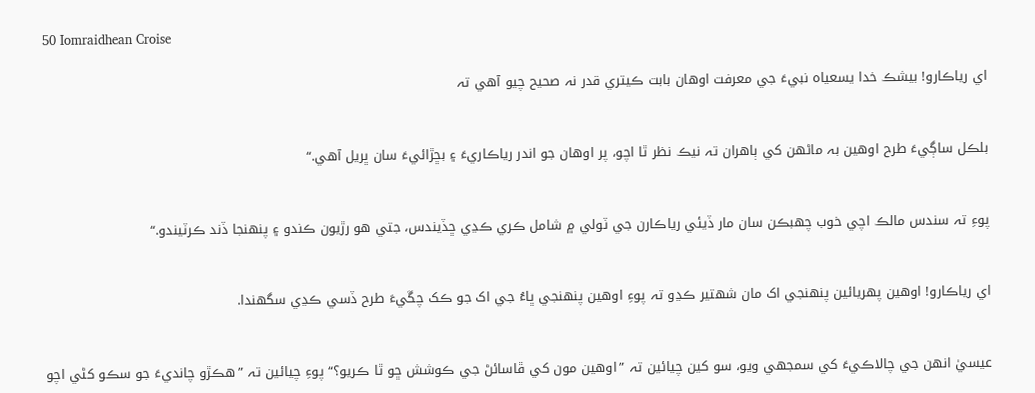50 Iomraidhean Croise

اي رياڪارو! بيشڪ خدا يسعياہ نبيءَ جي معرفت اوھان بابت ڪيتري قدر نہ صحيح چيو آھي تہ


بلڪل ساڳيءَ طرح اوھين بہ ماڻھن کي ٻاھران تہ نيڪ نظر ٿا اچو، پر اوھان جو اندر رياڪاريءَ ۽ بڇڙائيءَ سان ڀريل آھي.“


پوءِ تہ سندس مالڪ اچي خوب چھبڪن سان مار ڏيئي رياڪارن جي ٽولي ۾ شامل ڪري ڪڍي ڇڏيندس، جتي ھو رڙيون ڪندو ۽ پنھنجا ڏند ڪرٽيندو.“


اي رياڪارو! اوھين پھريائين پنھنجي اک مان شھتير ڪڍو تہ پوءِ اوھين پنھنجي ڀاءُ جي اک جو ڪک چڱيءَ طرح ڏسي ڪڍي سگھندا.


عيسيٰ انھن جي چالاڪيءَ کي سمجھي ويو، سو کين چيائين تہ ”اوھين مون کي ڦاسائڻ جي ڪوشش ڇو ٿا ڪريو؟“ پوءِ چيائين تہ ”ھڪڙو چانديءَ جو سڪو کڻي اچو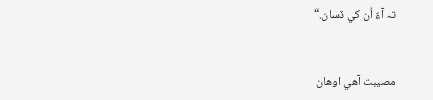تہ آءٌ اُن کي ڏسان.“


مصيبت آھي اوھان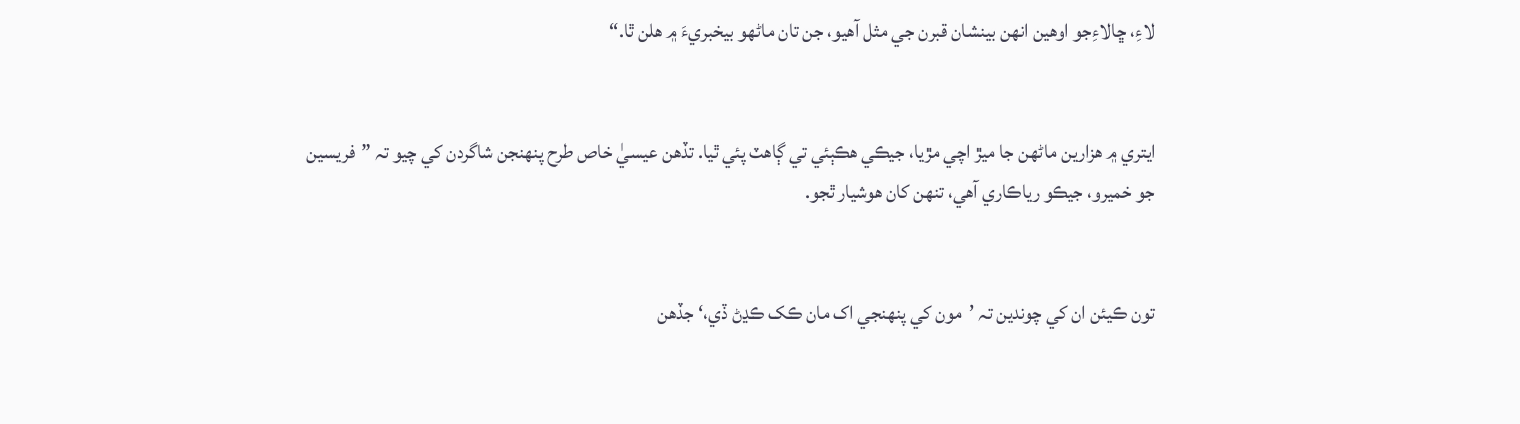لاءِ، ڇالاءِجو اوھين انھن بينشان قبرن جي مثل آھيو، جن تان ماڻھو بيخبريءَ ۾ ھلن ٿا.“


ايتري ۾ ھزارين ماڻھن جا ميڙ اچي مڙيا، جيڪي ھڪٻئي تي ڳاھٽ پئي ٿيا. تڏھن عيسيٰ خاص طرح پنھنجن شاگردن کي چيو تہ ”فريسين جو خميرو، جيڪو رياڪاري آھي، تنھن کان ھوشيار ٿجو.


تون ڪيئن ان کي چوندين تہ ’مون کي پنھنجي اک مان ڪک ڪڍڻ ڏي،‘ جڏھن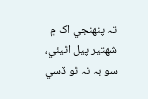تہ پنھنجي اک ۾ شھتير پيل اٿيئي، سو بہ نہ ٿو ڏسي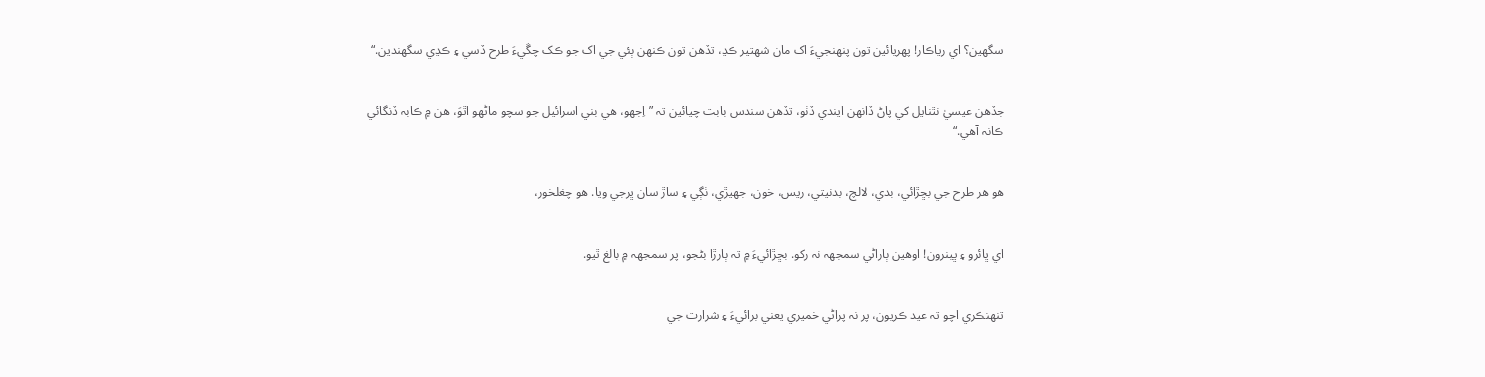سگھين؟ اي رياڪار! پھريائين تون پنھنجيءَ اک مان شھتير ڪڍ، تڏھن تون ڪنھن ٻئي جي اک جو ڪک چڱيءَ طرح ڏسي ۽ ڪڍي سگھندين.“


جڏھن عيسيٰ نٿنايل کي پاڻ ڏانھن ايندي ڏٺو، تڏھن سندس بابت چيائين تہ ”اِجھو، ھي بني اسرائيل جو سچو ماڻھو اٿوَ، ھن ۾ ڪابہ ڏنگائي ڪانہ آھي.“


ھو ھر طرح جي بڇڙائي، بدي، لالچ، بدنيتي، ريس، خون، جھيڙي، ٺڳي ۽ ساڙ سان ڀرجي ويا. ھو چغلخور،


اي ڀائرو ۽ ڀينرون! اوھين ٻاراڻي سمجھہ نہ رکو. بڇڙائيءَ ۾ تہ ٻارڙا بڻجو، پر سمجھہ ۾ بالغ ٿيو.


تنھنڪري اچو تہ عيد ڪريون، پر نہ پراڻي خميري يعني برائيءَ ۽ شرارت جي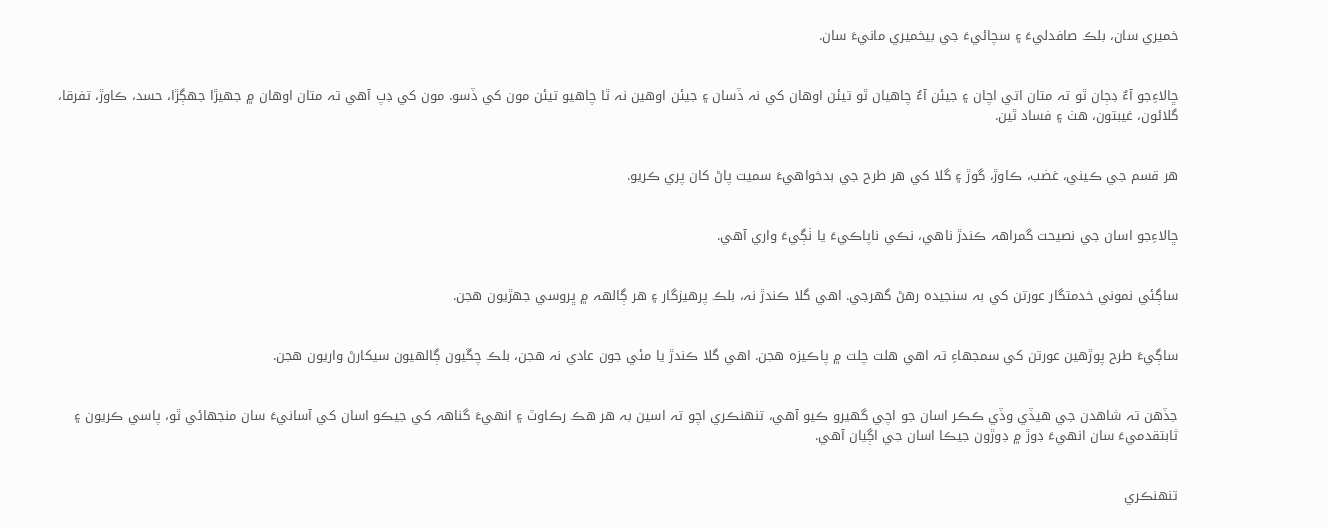خميري سان، بلڪ صافدليءَ ۽ سچائيءَ جي بيخميري مانيءَ سان.


ڇالاءِجو آءٌ ڊڄان ٿو تہ متان اتي اچان ۽ جيئن آءٌ چاھيان ٿو تيئن اوھان کي نہ ڏسان ۽ جيئن اوھين نہ ٿا چاھيو تيئن مون کي ڏسو. مون کي ڊپ آھي تہ متان اوھان ۾ جھيڙا جھڳڙا، حسد، ڪاوڙ، تفرقا، گلائون، غيبتون، ھٺ ۽ فساد ٿين.


ھر قسم جي ڪيني، غضب، ڪاوڙ، گوڙ ۽ گلا کي ھر طرح جي بدخواھيءَ سميت پاڻ کان پري ڪريو.


ڇالاءِجو اسان جي نصيحت گمراھہ ڪندڙ ناھي، نڪي ناپاڪيءَ يا ٺڳيءَ واري آھي.


ساڳئي نموني خدمتگار عورتن کي بہ سنجيدہ رھڻ گھرجي. اھي گلا ڪندڙ نہ، بلڪ پرھيزگار ۽ ھر ڳالھہ ۾ ڀروسي جھڙيون ھجن.


ساڳيءَ طرح پوڙھين عورتن کي سمجھاءِ تہ اھي ھلت چلت ۾ پاڪيزہ ھجن. اھي گلا ڪندڙ يا مئي جون عادي نہ ھجن، بلڪ چڱيون ڳالھيون سيکارڻ واريون ھجن.


جڏھن تہ شاھدن جي ھيڏي وڏي ڪڪر اسان جو اچي گھيرو ڪيو آھي، تنھنڪري اچو تہ اسين بہ ھر ھڪ رڪاوٽ ۽ انھيءَ گناھہ کي جيڪو اسان کي آسانيءَ سان منجھائي ٿو، پاسي ڪريون ۽ ثابتقدميءَ سان انھيءَ ڊوڙ ۾ ڊوڙون جيڪا اسان جي اڳيان آھي.


تنھنڪري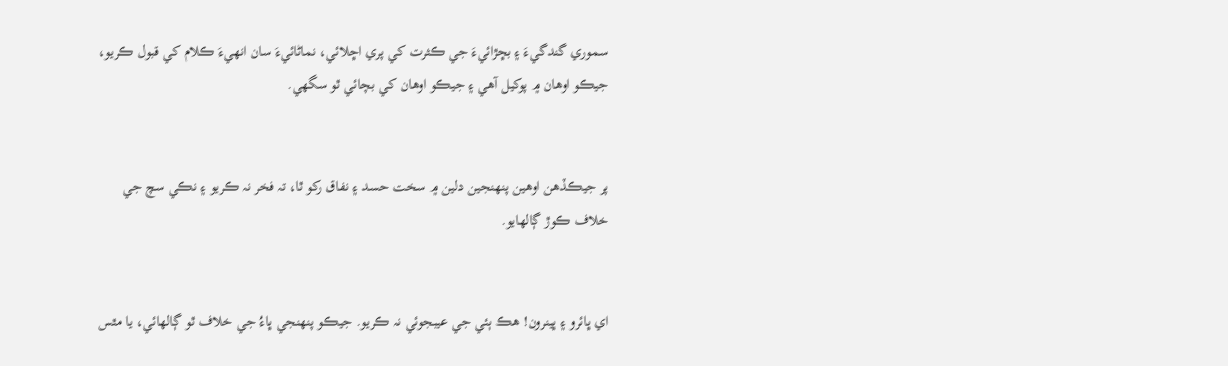سموري گندگيءَ ۽ بڇڙائيءَ جي ڪثرت کي پري اڇلائي، نماڻائيءَ سان انھيءَ ڪلام کي قبول ڪريو، جيڪو اوھان ۾ پوکيل آھي ۽ جيڪو اوھان کي بچائي ٿو سگھي.


پر جيڪڏھن اوھين پنھنجين دلين ۾ سخت حسد ۽ نفاق رکو ٿا، تہ فخر نہ ڪريو ۽ نڪي سچ جي خلاف ڪوڙ ڳالھايو.


اي ڀائرو ۽ ڀينرون! ھڪ ٻئي جي عيبجوئي نہ ڪريو. جيڪو پنھنجي ڀاءُ جي خلاف ٿو ڳالھائي، يا مٿس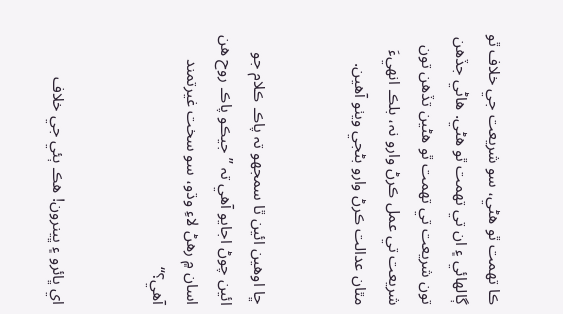ڪا تھمت ٿو ھڻي، سو شريعت جي خلاف ٿو ڳالھائي ۽ ان تي تھمت ٿو ھڻي. ھاڻي جڏھن تون شريعت تي تھمت ٿو ھڻين تڏھن تون شريعت تي عمل ڪرڻ وارو نہ، بلڪ انھيءَ مٿان عدالت ڪرڻ وارو بڻجي ويٺو آھين.


ڇا اوھين ائين ٿا سمجھو تہ پاڪ ڪلام جو ائين چوڻ اجايو آھي تہ ”جيڪو پاڪ روح ھن اسان ۾ رھڻ لاءِ وڌو، سو سخت غيرتمند آھي؟“


اي ڀائرو ۽ ڀينرون! ھڪ ٻئي جي خلاف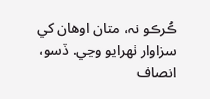ڪُرڪو نہ، متان اوھان کي سزاوار ٺھرايو وڃي. ڏسو، انصاف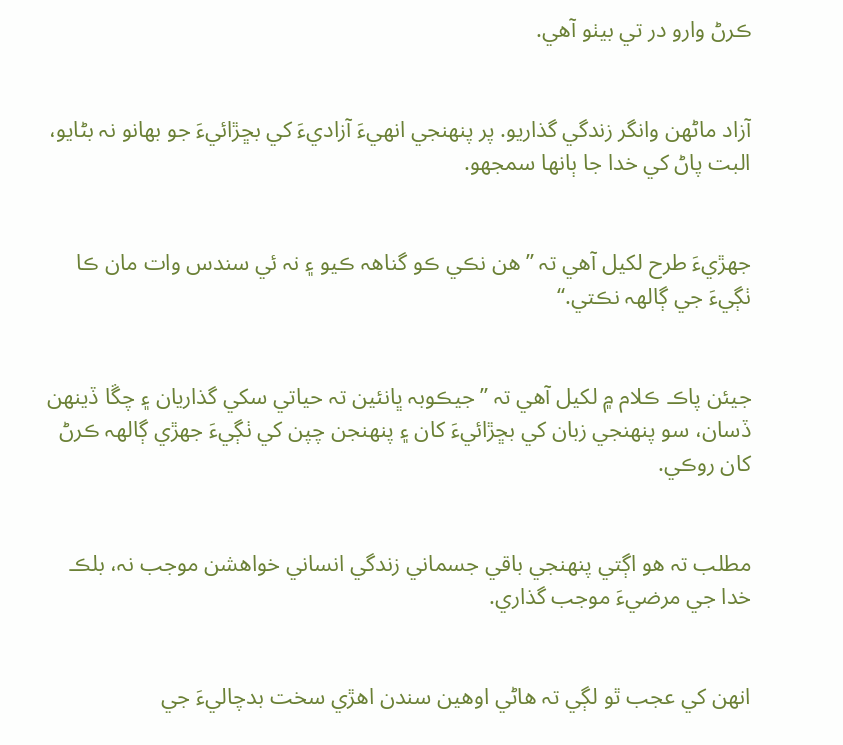ڪرڻ وارو در تي بيٺو آھي.


آزاد ماڻھن وانگر زندگي گذاريو. پر پنھنجي انھيءَ آزاديءَ کي بڇڙائيءَ جو بھانو نہ بڻايو، البت پاڻ کي خدا جا ٻانھا سمجھو.


جھڙيءَ طرح لکيل آھي تہ ”ھن نڪي ڪو گناھہ ڪيو ۽ نہ ئي سندس وات مان ڪا ٺڳيءَ جي ڳالھہ نڪتي.“


جيئن پاڪ ڪلام ۾ لکيل آھي تہ ”جيڪوبہ ڀانئين تہ حياتي سکي گذاريان ۽ چڱا ڏينھن ڏسان، سو پنھنجي زبان کي بڇڙائيءَ کان ۽ پنھنجن چپن کي ٺڳيءَ جھڙي ڳالھہ ڪرڻ کان روڪي.


مطلب تہ ھو اڳتي پنھنجي باقي جسماني زندگي انساني خواھشن موجب نہ، بلڪ خدا جي مرضيءَ موجب گذاري.


انھن کي عجب ٿو لڳي تہ ھاڻي اوھين سندن اھڙي سخت بدچاليءَ جي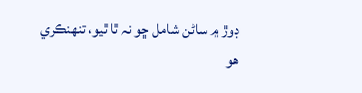ڊوڙ ۾ ساڻن شامل ڇو نہ ٿا ٿيو، تنھنڪري ھو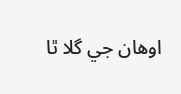اوھان جي گلا ٿا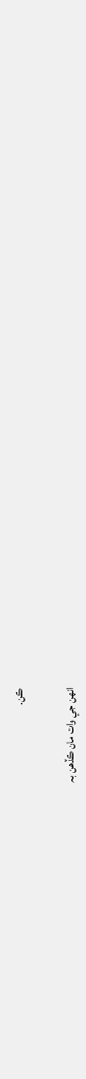ڪن.


انھن جي وات مان ڪڏھن بہ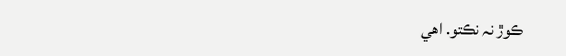ڪوڙ نہ نڪتو. اھي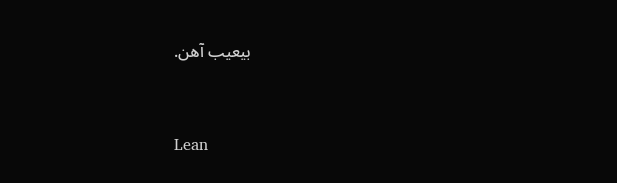بيعيب آھن.


Lean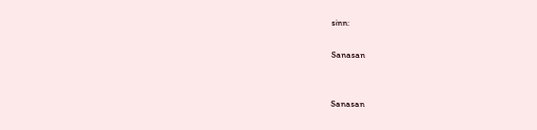sinn:

Sanasan


Sanasan